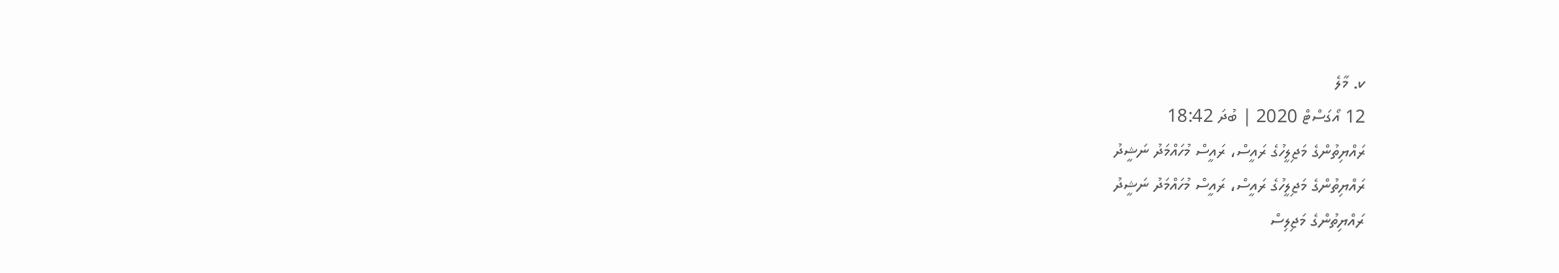ކ. މާލެ
12 އޯގަސްޓް 2020 | ބުދަ 18:42
ރައްޔިތުންގެ މަޖިލީހުގެ ރައީސް، ރައީސް މުހައްމަދު ނަޝީދު
ރައްޔިތުންގެ މަޖިލީހުގެ ރައީސް، ރައީސް މުހައްމަދު ނަޝީދު
ރައްޔިތުންގެ މަޖިލިސް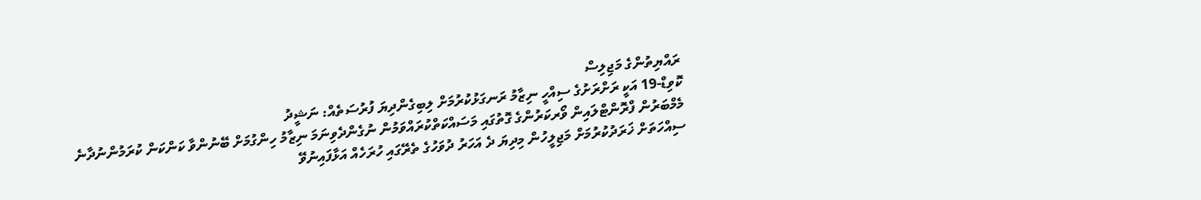ރައްޔިތުންގެ މަޖިލިސް
ކޮވިޑް-19 އަކީ ރަށްރަށުގެ ސިއްހީ ނިޒާމު ރަނގަޅުކުރުމަށް ލިބިގެންދިޔަ ފުރުސަތެއް: ނަޝީދު
މެމްބަރުން ފްރޮންޓްލައިން ވޯރކަރުންގެ ގޮތުގައި މަސައްކަތްކުރައްވަމުން ނުގެންދެވިނަމަ ނިޒާމު ހިންގުމަށް ބޭނުންވާ ކަންކަން ކުރަމުންނުދާނެ
ސިއްހަތަށް ޚަރަދުކުރުމަށް މަޖިލީހުން މިދިޔަ ދެ އަހަރު ދުވަހުގެ ތެރޭގައި ހުރަހެއް އަޅާފައިނުވޭ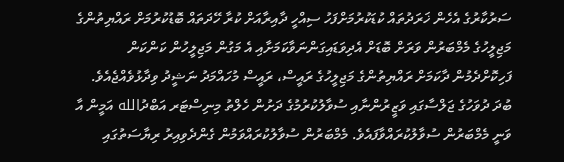ސަރުކާރުގެ އެހެން ޚަރަދުތައް ކުޑަކުރުމަށްފަހު ސިއްހީ ދާއިރާއަށް ކުރާ ހޭދަތައް ބޮޑުކުރުމަށް ރައްޔިތުންގެ މަޖިލީހުގެ މެމްބަރުން ވަރަށް ބޮޑަށް އެދިވަޑައިގަންނަވާކަމަށާއި އެ މަގުން މަޖިލީހުން ކަންކަން ފަހިކޮށްދެމުން ދާކަމަށް ރައްޔިތުންގެ މަޖިލީހުގެ ރައީސް، ރައީސް މުހައްމަދު ނަޝީދު ވިދާޅުވެއްޖެއެވެ.
ބުދަ ދުވަހުގެ ޖަލްސާގައި ވަޒީރުންނާއި ސުވާލުކުރުމުގެ ދަށުން ހެލްތު މިނިސްޓަރ އަބްދުالله އަމީން އާ ވަނީ މެމްބަރުން ސުވާލުކުރައްވާފައެވެ. މެމްބަރުން ސުވާލުކުރައްވަމުން ގެންދެވިއިރު ރިޔާސަތުގައި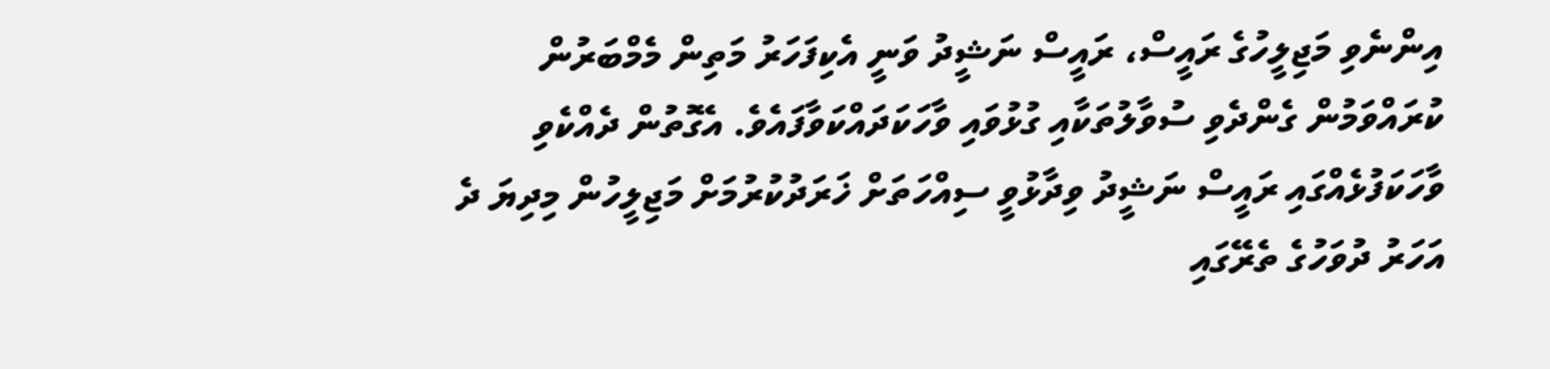އިންނެވި މަޖިލީހުގެ ރައީސް، ރައީސް ނަޝީދު ވަނީ އެކިފަހަރު މަތިން މެމްބަރުން ކުރައްވަމުން ގެންދެވި ސުވާލުތަކާއި ގުޅުވައި ވާހަކަދައްކަވާފައެވެ. އެގޮތުން ދެއްކެވި ވާހަކަފުޅެއްގައި ރައީސް ނަޝީދު ވިދާޅުވީ ސިއްހަތަށް ޚަރަދުކުރުމަށް މަޖިލީހުން މިދިޔަ ދެ އަހަރު ދުވަހުގެ ތެރޭގައި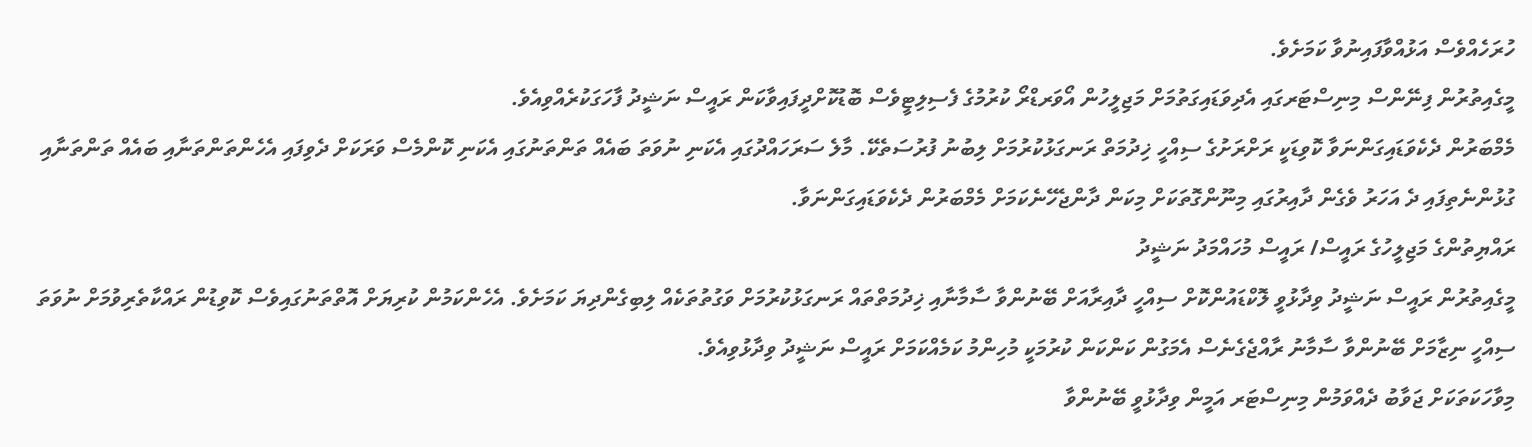ހުރަހެއްވެސް އަޅުއްވާފައިނުވާ ކަމަށެވެ.
މީގެއިތުރުން ފިނޭންސް މިނިސްޓަރގައި އެދިވަޑައިގަތުމަށް މަޖިލީހުން އޯވަރޑްރޯ ކުރުމުގެ ފެސިލިޓީވެސް ބޮޑުކޮށްދީފައިވާކަން ރައީސް ނަޝީދު ފާހަގަކުރެއްވިއެވެ.
މެމްބަރުން ދެކެވަޑައިގަންނަވާ ކޮވިޑަކީ ރަށްރަށުގެ ސިއްހީ ޚިދުމަތް ރަނގަޅުކުރުމަށް ލިބުނު ފުރުސަތެކޭ. މާލެ ސަރަހައްދުގައި އެކަނި ނުވަތަ ބައެއް ތަންތަނުގައި އެކަނި ކޮންމެސް ވަރަކަށް ދެވިފައި އެހެންތަންތަނާއި ބައެއް ތަންތަނާއި ގުޅުންނެތިފައި ދެ އަހަރު ވެގެން ދާއިރުގައި މިނޫންގޮތަކަށް މިކަން ދާންޖެހޭނެކަމަށް މެމްބަރުން ދެކެވަޑައިގަންނަވާ.
ރައްޔިތުންގެ މަޖިލީހުގެ ރައީސް/ ރައީސް މުހައްމަދު ނަޝީދު
މީގެއިތުރުން ރައީސް ނަޝީދު ވިދާޅުވީ ލޮކްޑައުންކޮށް ސިއްހީ ދާއިރާއަށް ބޭނުންވާ ސާމާނާއި ޚިދުމަތްތައް ރަނގަޅުކުރުމަށް ވަގުތުތަކެއް ލިބިގެންދިޔަ ކަމަށެވެ. އެހެންކަމުން ކުރިޔަށް އޮތްތަނުގައިވެސް ކޮވިޑުން ރައްކާތެރިވުމަށް ނުވަތަ ސިއްހީ ނިޒާމަށް ބޭނުންވާ ސާމާނު ރާއްޖެގެނެސް އެމަގުން ކަންކަން ކުރުމަކީ މުހިންމު ކަމެއްކަމަށް ރައީސް ނަޝީދު ވިދާޅުވިއެވެ.
މިވާހަކަތަކަށް ޖަވާބު ދެއްވަމުން މިނިސްޓަރ އަމީން ވިދާޅުވީ ބޭނުންވާ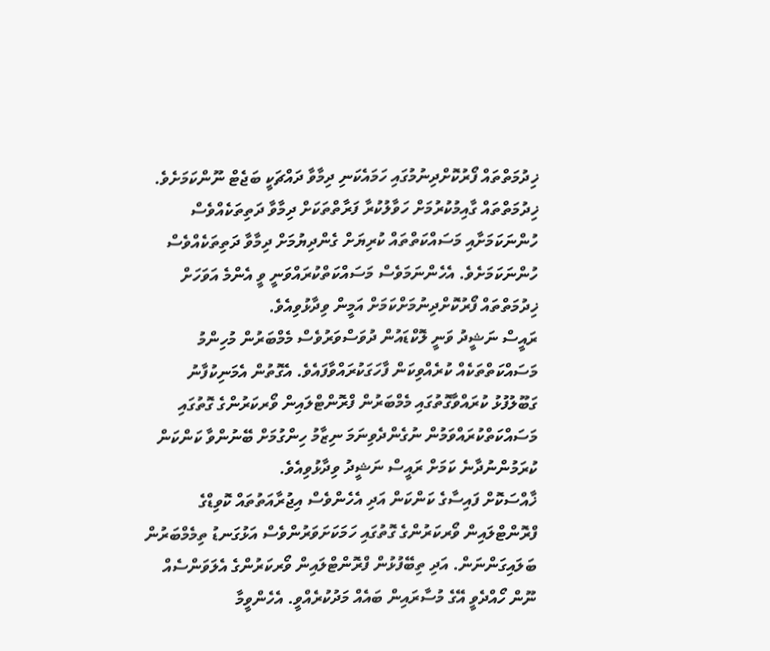ޚިދުމަތްތައް ފޯރުކޮށްދިނުމުގައި ހަމައެކަނި ދިމާވާ ދައްޗަކީ ބަޖެޓް ނޫންކަމަށެވެ. ޚިދުމަތްތައް ގާއިމުކުރުމަށް ހަވާލުކުރާ ފަރާތްތަކަށް ދިމާވާ ދަތިތަކެއްވެސް ހުންނަކަމަށާއި މަސައްކަތްތައް ކުރިޔަށް ގެންދިޔުމަށް ދިމާވާ ދަތިތަކެއްވެސް ހުންނަކަމަށެވެ. އެހެންނަމަވެސް މަސައްކަތްކުރައްވަނީ ވީ އެންމެ އަވަހަށް ޚިދުމަތްތައް ފޯރުކޮށްދިނުމަށްކަމަށް އަމީން ވިދާޅުވިއެވެ.
ރައީސް ނަޝީދު ވަނީ ލޮކްޑައުން ދުވަސްވަރުވެސް މެމްބަރުން މުހިންމު މަސައްކަތްތަކެއް ކުރެއްވިކަން ފާހަގަކުރައްވާފައެވެ. އެގޮތުން އެމަނިކުފާނު ގަބޫލުފުޅު ކުރައްވާގޮތުގައި މެމްބަރުން ފްރޮންޓްލައިން ވޯރކަރުންގެ ގޮތުގައި މަސައްކަތްކުރައްވަމުން ނުގެންދެވިނަމަ ނިޒާމު ހިންގުމަށް ބޭނުންވާ ކަންކަން ކުރަމުންނުދާނެ ކަމަށް ރައީސް ނަޝީދު ވިދާޅުވިއެވެ.
ޚާއްސަކޮށް ފައިސާގެ ކަންކަން އަދި އެހެންވެސް އިޖުރާއަތުތައް ކޮވިޑްގެ ފްރޮންޓްލައިން ވޯރކަރުންގެ ގޮތުގައި ހަމަކަށަވަރުންވެސް އަޅުގަނޑު ތިމެމްބަރުން ބަލައިގަންނަން. އަދި ތިބޭފުޅުން ފްރޮންޓްލައިން ވޯރކަރުންގެ އެލަވަންސެއް ނޫން ހޯއްދެވީ އޭގެ މުސާރައިން ބައެއް މަދުކުރެއްވީ. އެހެންވީމާ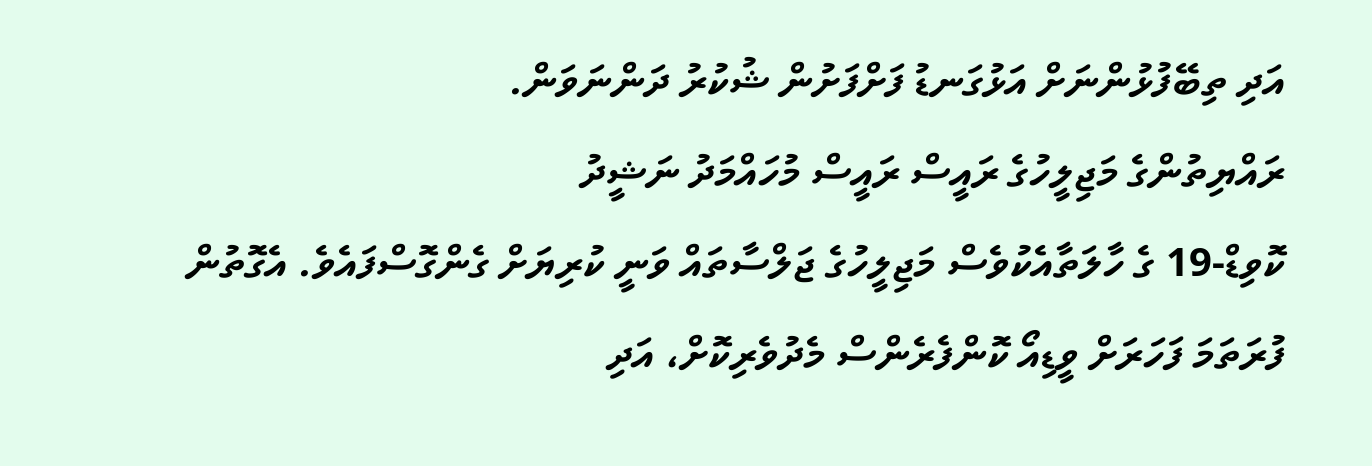އަދި ތިބޭފުޅުންނަށް އަޅުގަނޑު ފަށްފަށުން ޝުކުރު ދަންނަވަން.
ރައްޔިތުންގެ މަޖިލީހުގެ ރައީސް ރައީސް މުހައްމަދު ނަޝީދު
ކޮވިޑް-19 ގެ ހާލަތާއެކުވެސް މަޖިލީހުގެ ޖަލްސާތައް ވަނީ ކުރިޔަށް ގެންގޮސްފައެވެ. އެގޮތުން ފުރަތަމަ ފަހަރަށް ވީޑިއޯ ކޮންފެރެންސް މެދުވެރިކޮށް، އަދި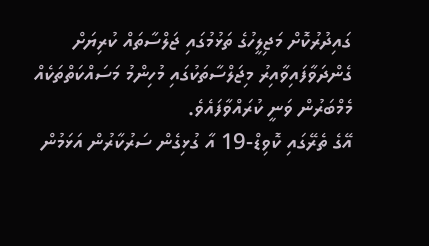ގައިދުރުކޮށް މަޖިލީހުގެ ތަޅުމުގައި ޖަލްސާތައް ކުރިޔަށް ގެންދަވާފައިވާއިރު މިޖަލްސާތަކުގައި މުހިންމު މަސައްކަތްތަކެއް މެމްބަރުން ވަނީ ކުރައްވާފައެވެ.
އޭގެ ތެރޭގައި ކޮވިޑް-19 އާ ގުޅިގެން ސަރުކާރުން އަޅަމުން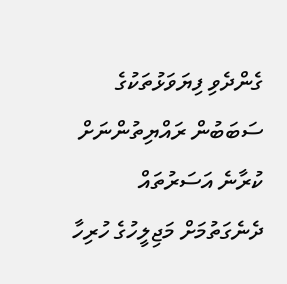ގެންދެވި ފިޔަވަޅުތަކުގެ ސަބަބުން ރައްޔިތުންނަށް ކުރާނެ އަސަރުތައް ދެނެގަތުމަށް މަޖިލީހުގެ ހުރިހާ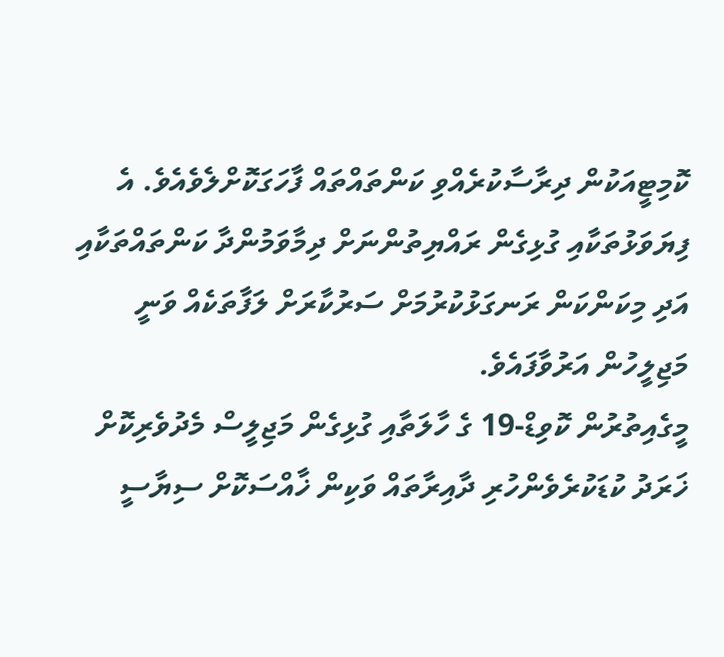ކޮމިޓީއަކުން ދިރާސާކުރެއްވި ކަންތައްތައް ފާހަގަކޮށްލެވެއެވެ. އެ ފިޔަވަޅުތަކާއި ގުޅިގެން ރައްޔިތުންނަށް ދިމާވަމުންދާ ކަންތައްތަކާއި އަދި މިކަންކަން ރަނގަޅުކުރުމަށް ސަރުކާރަށް ލަފާތަކެއް ވަނީ މަޖިލީހުން އަރުވާފައެވެ.
މީގެއިތުރުން ކޮވިޑް-19 ގެ ހާލަތާއި ގުޅިގެން މަޖިލީސް މެދުވެރިކޮށް ޚަރަދު ކުޑަކުރެވެންހުރި ދާއިރާތައް ވަކިން ޚާއްސަކޮށް ސިޔާސީ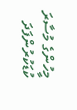މީހުންގެ މުސާރަ ކުޑަކުރުންފަދަ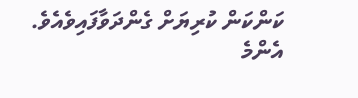ކަންކަން ކުރިޔަށް ގެންދަވާފައިވެއެވެ.
އެންމެ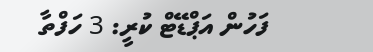ފަހުން އަޕްޑޭޓް ކުރީ: 3 ހަފްތާ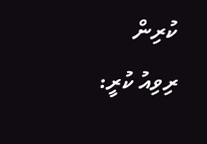ކުރިން
ރިވިއު ކުރީ: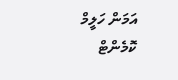އަމަން ހަލީމް
ކޮމެންޓް